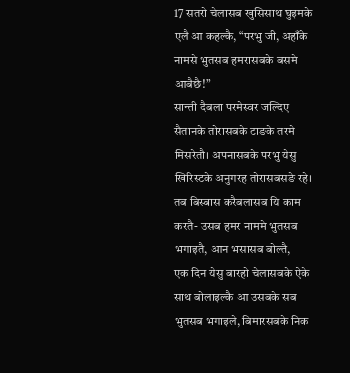17 सतरो चेलासब खुसिसाथ घुइमके एलै आ कहल्कै, “परभु जी, अहाँके नामसे भुतसब हमरासबके बसमे आबैछै!”
सान्ती दैबला परमेस्वर जल्दिए सैतानके तोरासबके टाङके तरमे मिसरेतौ। अपनासबके परभु येसु खिरिस्टके अनुगरह तोरासबसङे रहे।
तब बिस्बास करैबलासब यि काम करतै- उसब हमर नाममे भुतसब भगाइतै, आन भसासब बोल्तै,
एक दिन येसु बारहो चेलासबके ऐके साथ बोलाइल्कै आ उसबके सब भुतसब भगाइले, बिमारसबके निक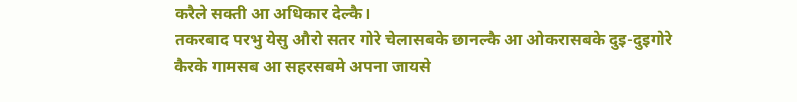करैले सक्ती आ अधिकार देल्कै।
तकरबाद परभु येसु औरो सतर गोरे चेलासबके छानल्कै आ ओकरासबके दुइ-दुइगोरे कैरके गामसब आ सहरसबमे अपना जायसे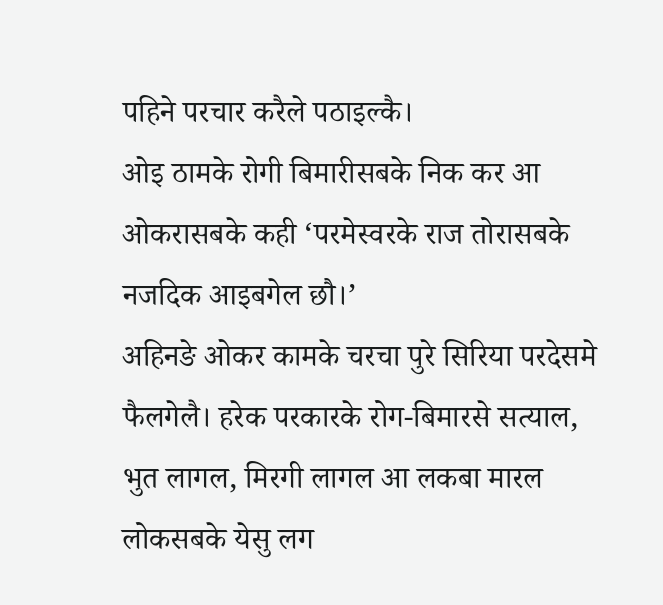पहिने परचार करैले पठाइल्कै।
ओइ ठामके रोगी बिमारीसबके निक कर आ ओकरासबके कही ‘परमेस्वरके राज तोरासबके नजदिक आइबगेल छौ।’
अहिनङे ओकर कामके चरचा पुरे सिरिया परदेसमे फैलगेलै। हरेक परकारके रोग-बिमारसे सत्याल, भुत लागल, मिरगी लागल आ लकबा मारल लोकसबके येसु लग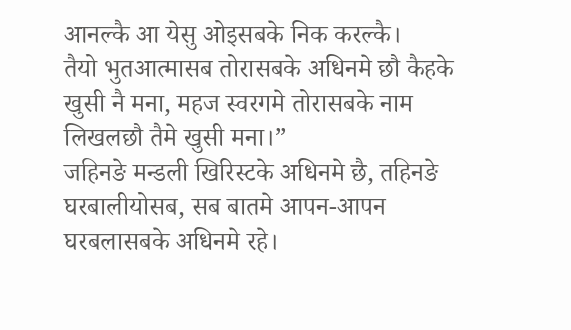आनल्कै आ येसु ओइसबके निक करल्कै।
तैयो भुतआत्मासब तोरासबके अधिनमे छौ कैहके खुसी नै मना, महज स्वरगमे तोरासबके नाम लिखलछौ तैमे खुसी मना।”
जहिनङे मन्डली खिरिस्टके अधिनमे छै, तहिनङे घरबालीयोसब, सब बातमे आपन-आपन घरबलासबके अधिनमे रहे।